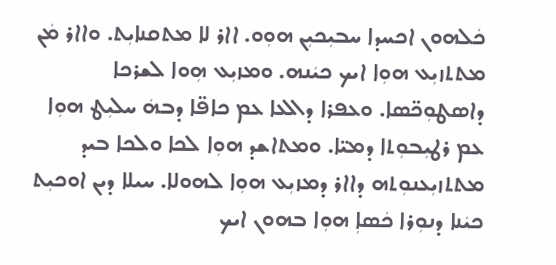ܟܿܠܗܘܢ ܐܟܚܕܐ ܚܒܝܼܟܝܼܢ ܗܘܼܘ. ܐܐܪ ܠܐ ܡܬܩܢܐܝܼܬ. ܘܐܐܪ ܡܿܢ ܡܬܬܙܝܼܥ ܗܘܼܐ ܐܝܟ ܟܝܿܢܗ. ܘܡܙܝܼܥ ܗܼܘܐ ܠܫܪܟܐ ܕܐܣܛܘܼܟ̈ܣܐ. ܘܥܦܪܐ ܕܐܠܥܐ ܥܡ ܟܐܦ̈ܐ ܕܒܗܿ ܚܠܝܼܛ ܗܘܼܐ ܥܡ ܪܛܝܼܒܘܼܬܐ ܕܡܝ̈ܐ. ܘܡܬܐܫܕ ܗܘܼܐ ܠܟܐ ܘܠܟܐ ܒܝܕ ܡܬܬܙܝܼܥܢܘܼܬܗ ܕܐܐܪ ܕܡܙܝܼܥ ܗܘܼܐ ܠܗܘܠܐ. ܚܝܠܐ ܕܝܢ ܐܘܟܝܼܬ ܟܝܿܢܐ ܕܢܘܼܪܐ ܟܿܣܐܼ ܗܘܼܐ ܒܗܘܢ ܐܝܟ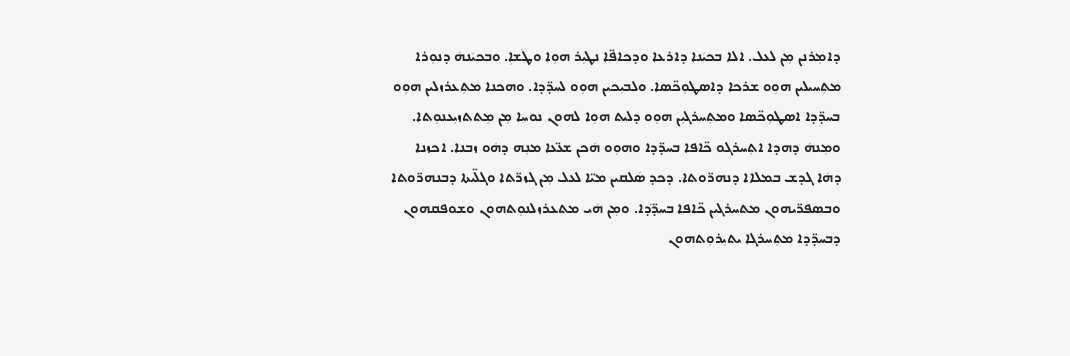ܕܐܡܼܪܢܢ ܡܼܢ ܠܥܠ. ܐܠܐ ܒܟܝܿܢܐ ܕܐܪܥܐ ܘܕܟܐܦ̈ܐ ܢܛܝܼܪ ܗܘܼܐ ܘܛܿܫܐܼ. ܘܒܟܝܿܢܗܿ ܕܢܘܼܪܐ ܡܬܼܚܝܠܝܢ ܗܘܼܘ ܫܪܟܐ ܕܐܣܛܘܼܟ̈ܣܐ. ܘܠܒܝܼܟܝܢ ܗܘܼܘ ܠܚܕ̈ܕܐ. ܘܗܟܢܐ ܡܬܼܥܪܙܠܝܢ ܗܘܼܘ ܒܚܕ̈ܕܐ ܐܣܛܘܼܟ̈ܣܐ ܘܡܬܼܚܪܓܝܼܢ ܗܘܼܘ ܕܠܝܬ ܗܘܼܐ ܠܗܘܢ ܢܘܚܐ ܡܼܢ ܡܼܬܬܙܝܼܥܢܘܼܬܐ. ܘܡܼܢܗܿ ܕܗܕܐ ܐܬܼܚܪܓܘ ܟ̈ܐܦܐ ܒܚܕ̈ܕܐ ܘܗܘܼܘ ܗܿܟܢ ܫܥ̈ܥܐ ܡܢܼܗ ܕܗܿܘ ܙܒܢܐ. ܐܟܙܢܐ ܕܗܿܐ ܓܕܫ ܒܡܠܐܐ ܕܢܗܪ̈ܘܬܐ. ܕܟܕ ܣܿܠܩܝܢ ܡܝ̈ܐ ܠܥܠ ܡܼܢ ܓܙܪ̈ܬܐ ܘܓܠ̈ܝܬܐ ܕܒܢܗܪ̈ܘܬܐ ܘܒܣܦܪ̈ܝܗܘܢ ܡܬܚܪܓܝܢ ܟ̈ܐܦܐ ܒܚܕ̈݁ܕܐ. ܘܡܼܢ ܗܿܝ ܡܬܥܪܙܠܢܘܼܬܗܘܢ ܘܫܘܦܩܗܘܢ ܕܒܚܕ̈ܕܐ ܡܬܼܚܪܓܐ ܝܬܝܼܪܘܼܬܗܘܢ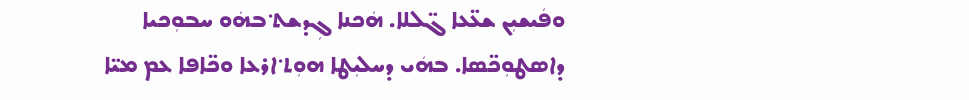ܘܦܿܝܫܝܼܢ ܫܥ̈ܥܐ ܓ̈ܠܠܐ. ܗܿܟܢܐ ܓܼܕܫܬ݀ ܒܗܿܘ ܚܒܘܼܟܝܐ ܕܐܣܛܘܼܟ̈ܣܐ. ܒܗܿܝ ܕܚܠܝܼܛܐ ܗܘܼܬ݀ ܐܪܥܐ ܘܟ̈ܐܦܐ ܥܡ ܡܝ̈ܐ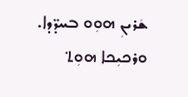ܫܿܪܝܢܼ ܗܘܼܘ ܒܚܕ̈ܕܐ. ܘܪܟܝܼܟܐ ܗܘܼܬ݀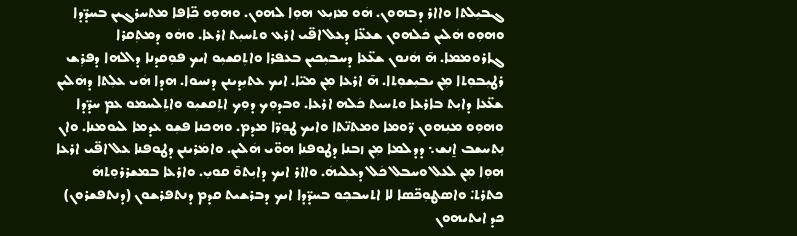ܓܒܝܼܠܬܐ ܘܐܐܪ ܕܒܗܘܢ. ܗܿܘ ܡܙܝܼܥ ܗܘܼܐ ܠܗܘܢ. ܘܗܘܼܘ ܟ̈ܐܦܐ ܡܬܚܪܓܝܢ ܒܚܕ̈ܕܐ ܘܗܘܼܘ ܗܿܠܝܢ ܟܿܠܗܘܢ ܫܥܥ̈ܐ ܕܥܠ ܐܦ̈ܝ ܐܪܥ ܘܬܚܝܼܬ ܐܪܥܐ. ܘܗܿܘ ܕܡܬܼܩܪܐ ܓܐܪܘܡܡܐ. ܗ̄ ܗܿܢܘܢ ܫܥ̈ܥܐ ܕܚܒܝܼܟܝܢ ܒܥܦܪܐ ܘܐܬܼܩܫܝܼܘ ܐܝܟ ܦܘܼܩܕܢܐ ܕܐܠܗܐ ܕܦܪܼܫ ܪܛܝܼܒܘܼܬܐ ܡܼܢ ܝܒܝܼܫܘܼܬܐ. ܗ̄ ܐܪܥܐ ܡܼܢ ܡܝ̈ܐ. ܐܝܟ ܥܬܝܼܕܝܢܢ ܕܢܚܘܐ. ܗܕܐ ܗܿܝ ܥܠܼܬܐ ܕܗܿܠܝܢ ܫܥ̈ܥܐ ܕܐܝܼܬ ܒܐܪܥܐ ܘܬܚܝܬ ܟܿܠܗ ܐܪܥܐ. ܘܒܕܘܼܟ ܕܘܼܟ ܐܬܼܩܫܝܼܘ ܘܐܬܼܠܚܡܘ ܥܡ ܚܕ̈ܕܐ ܘܗܘܼܘ ܡܢܼܗܘܢ ܪ̈ܘܡܐ ܘܡܬܢ̈ܬܐ ܘܐܝܟ ܛܘܼܪ̈ܐ ܡܕܡ. ܘܗܟܢܐ ܦܫܼܘ ܥܕܡܐ ܠܝܘܡܢܐ. ܘܐܢ ܢܼܬܚܫܒ ܐ̱ܢܫ܆ ܕܕܠܡܐ ܡܼܢ ܙܒܢܐ ܕܛܘܦܢܐ ܗܘ̈ܝ ܗܿܠܝܢ. ܘܐܡܿܪܝܢܢ ܕܛܘܦܢܐ ܥܠ ܐܦ̈ܝ ܐܪܥܐ ܗܘܼܐ ܡܼܢ ܠܥܠ ܘܚܒܠ ܟܿܠ ܕܥܠܝܗܿ. ܘܐܐܪ ܐܝܟ ܕܐܝܼܬܘ̄ ܩܘܝܼ. ܘܐܪܥܐ ܒܡܫܪܪܘܼܬܗܿ ܟܬܪܬ݀. ܘܐܣܛܘܼܟ̈ܣܐ ܠܐ ܐܬܚܒܟܼܘ ܒܚܕ̈ܕܐ ܐܝܟ ܕܒܪܫܝܬ ܩܕܡ ܕܢܬܦܪܫܘܢ (ܕܢܬܦܫܪܘܢ) ܟܕ ܐܝܬܝܗܘܢ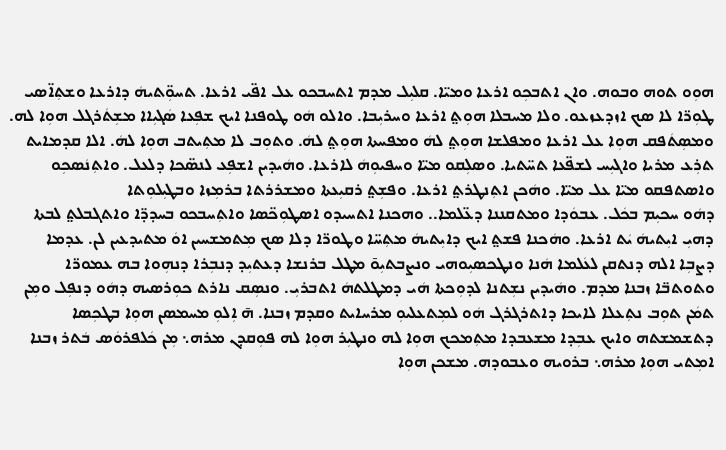ܗܘܼܘ ܬܘܗ ܘܒܘܗ. ܘܐܢ ܐܬܒܟܼܘ ܐܪܥܐ ܘܡܝ̈ܐ. ܩܠܝܼܠ ܡܕܡ ܐܬܚܒܟܘ ܥܠ ܐܦ̈ܝ ܐܪܥܐ. ܬܚܘܼ̈ܬܝܗܿ ܕܐܪܥܐ ܘܫܬܼܐ̈ܣܝ ܛܘܼܪ̈ܐ ܠܐ ܣܟ ܐܙܕܥܙܥܘ. ܘܠܐ ܡܚܒܠܐ ܗܘܼܬ݀ ܐܪܥܐ ܘܚܪܝܼܒܐ. ܘܐܠܘ ܗܿܘ ܛܘܦܢܐ ܐܝܟ ܫܦܼܥܐ ܣܿܓܝܼܐܐ ܡܫܼܬܿܪܓܠ ܗܘܼܐ ܠܗ. ܘܡܣܼܬܿܦܩ ܗܘܼܐ ܥܠ ܐܪܥܐ ܘܡܦܠܫܐ ܗܘܼܬ݀ ܠܗܿ ܘܡܦܚܬܐ ܗܘܼܬ݀ ܠܗܿ. ܘܬܘܼܒ ܠܐ ܡܬܼܝܬܒ ܗܘܼܐ ܠܗܿ. ܐܠܐ ܩܕܡܐܝܬ ܬܪܼܥ ܡܪܝܐ ܘܐܓܝܼܚ ܠܫܦ̈ܥܐ ܬܚ̈ܬܝܐ. ܘܣܠܼܩܘ ܡܝ̈ܐ ܘܚܦܝܘܼܗܿ ܠܐܪܥܐ. ܘܗܿܝܕܝܢ ܐܫܦܼܥ ܠܢܣ̈ܟܐ ܕܠܥܠ. ܘܐܬܼܢܿܣܟܼܘ ܘܐܣܬܦܩܘ ܡܝ̈ܐ ܥܠ ܡܝ̈ܐ. ܘܗܿܟܢ ܐܬܼܢܛܪܬ݀ ܐܪܥܐ. ܘܦܫܼܬ݀ ܪܩܝܼܥܬܐ ܘܡܫܪܪܬܐ ܒܪܡܼܙܐ ܘܒܛܝܼܠܘܼܬܐ
ܕܗܿܘ ܚܟܝܼܡ ܒܟܿܠ. ܥܒܘܿܕܐ ܘܡܬܩܢܢܐ ܕܥ̈ܠܡܐ.. ܘܗܟܢܐ ܐܬܚܝܕܘ ܐܣܛܘܼܟ̈ܣܐ ܘܐܬܼܚܒܟܘ ܒܚܕܕ̈ܐ ܘܐܬܓܒܠܬ݀ ܠܒܬܐ ܕܗܝܼ ܐܝܼܬܝܗܿ ܝܿܬ ܐܪܥܐ. ܘܗܿܟܢܐ ܦܫܬ݀ ܐܝܟ ܕܐܝܼܬܝܗܿ ܡܬܼܚ̈ܐ ܘܛܘܪ̈ܐ ܕܠܐ ܣܟ ܡܼܬܡܫܚܝܢ ܐܘܿ ܡܬܝܕܥܝܢ ܠܢ. ܥܕܡܐ ܕܨܒܼܐ ܐܠܗ ܕܢܬܩܢ ܠܥܿܠܡܐ ܗܿܢܐ ܘܢܛܟܣܝܼܘܗܝ ܘܢܨܒܬܝܼܘ̄ ܡܛܠ ܒܪܢܫܐ ܕܥܬܝܼܕ ܕܢܒܼܪܐ ܕܢܗܼܘܐ ܒܗ ܥܡܘܪ̈ܐ ܘܬܘܬܒ̈ܐ ܙܒܢܐ ܡܕܡ. ܘܗܿܝܕܝܢ ܢܫܼܬܢܐ ܠܕܘܼܟܬܐ ܗܿܝ ܕܡܛܠܬܗܿ ܐܬܒܪܝܼ. ܘܢܣܼܩ ܢܐܪܬ ܟܘܼܪܣܝܗ ܕܗܿܘ ܕܢܦܼܠ ܘܡܼܢ ܬܡܿܢ ܬܘܼܒ ܢܬܼܥܠܐ ܠܐܝܟܐ ܕܐܬܪܓܪܓ ܗܿܘ ܠܡܼܬܥܠܝܘܼ ܡܪܚܐܝܬ ܘܩܕܡ ܙܒܢܐ. ܗ̄ ܐܼܠܘܼ ܡܚܡܣܢ ܗܘܼܐ ܒܛܟܼܣܐ ܕܬܫܡܫܬܗ ܘܐܝܟ ܥܒܼܕܐ ܡܫܥܒܕܐ ܡܬܼܡܟܟ ܗܘܼܐ ܠܗ ܘܢܛܝܼܪ ܗܘܼܐ ܠܗ ܦܘܼܩܕܢ ܡܪܗ܆ ܡܼܢ ܟܿܠܦܪܘܿܣ ܒܿܬܪ ܙܒܢܐ ܐܡܼܬܝ ܗܘܼܐ ܡܪܗ܆ ܒܪܘܝܗ ܘܥܒܘܕܗ. ܡܫܟܢ ܗܘܼܐ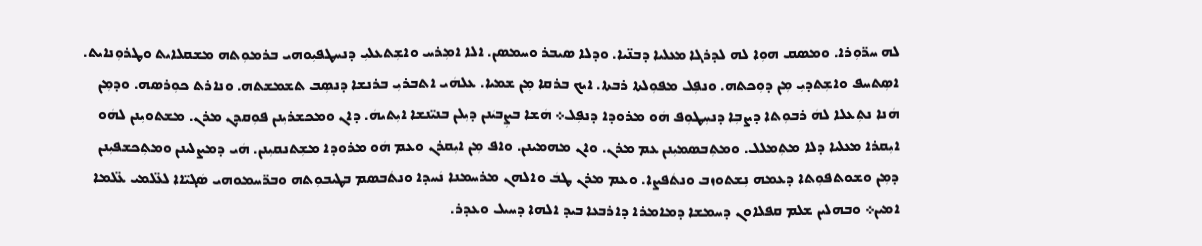ܠܗ ܚܪ̈ܘܼܪܐ. ܘܡܣܩ ܗܘܼܐ ܠܗ ܠܕܪܓܐ ܡܥܠܝܐ ܕܒܢ̈ܝܐ. ܘܕܠܐ ܣܝܒܪ ܘܚܡܣܢ. ܐܠܐ ܐܡܼܪܚ ܘܐܫܼܬܥܠܝܼ ܕܢܚܛܦܝܼܘܗܝ ܒܪܡܘܼܬܗ ܡܫܩܠܐܝܬ ܘܛܪܘܼܢܐܝܬ. ܐܣܼܬܚܦ ܘܐܫܼܬܕܝܼ ܡܼܢ ܕܘܼܟܬܗ. ܘܢܦܼܠ ܡܦܘܼܠܬܐ ܪܒܬܐ. ܐܝܟ ܒܪܩܐ ܡܼܢ ܫܡܝܐ. ܥܠܗܿܝ ܐܬܒܪܝܼ ܒܪܢܫܐ ܕܢܣܼܒ ܬܫܡܫܬܗ. ܘܢܐܪܬ ܟܘܼܪܣܗ. ܘܕܡܼܢ ܗܿܢܐ ܢܬܼܥܠܐ ܠܗܿ ܪܒܘܼܬܐ ܕܨܒܼܐ ܕܢܚܼܛܘܼܦ ܗܿܘ ܡܪܘܕܐ ܕܢܦܼܠ܀ ܗܿܫܐ ܒܨܼܒܝܿܢܢ ܕܝܼܠܢ ܒܢܝ̈ܢܫܐ ܐܝܼܬܝܗܿ. ܕܐܢ ܘܡܟܫܪܝܼܢܢ ܦܘܼܩܕܢ ܡܪܢ. ܡܫܬܘܝܼܢܢ ܠܗܿܘ ܐܝܼܩܪܐ ܡܥܠܝܐ ܕܠܐ ܡܬܼܡܠܠ. ܘܡܬܼܒܣܡܝܼܢܢ ܥܡ ܡܪܢ. ܘܐܢ ܡܗܡܝܢܢ. ܘܐܦ ܡܼܢ ܐܝܼܩܪܢ ܘܥܡ ܗܿܘ ܡܪܘܕܐ ܡܫܼܬܢܩܝܼܢܢ. ܗܿܝ ܕܡܨܠܝܢܢ ܘܡܬܼܟܫܦܝܼܢܢ ܕܡܼܢ ܘܫܘܬܦܘܼܬܐ ܕܥܡܗ ܢܼܫܬܘܙܒ ܘܢܬܿܦܨܐ. ܘܥܡ ܡܪܢ ܛܒܿ ܘܐܠܗܢ ܡܪܚܡܢܐ ܢܿܚܕܐ ܘܢܬܿܒܣܡ ܒܛܝܒܘܼܬܗ ܘܒܪ̈ܚܡܘܗܝ ܣܿܓܝ̈ܐܐ ܠܥ̈ܠܡܝ ܥ̈ܠܡܐ ܐܡܝܢ܀ ܘܒܗܠܝܢ ܫܠܡ ܩܦܠܐܘܢ ܕܚܡܫܐ ܕܡܐܡܪܐ ܕܐܪܒܥܐ ܒܝܕ ܐܠܗܐ ܕܚܝܠ ܘܥܕܪ.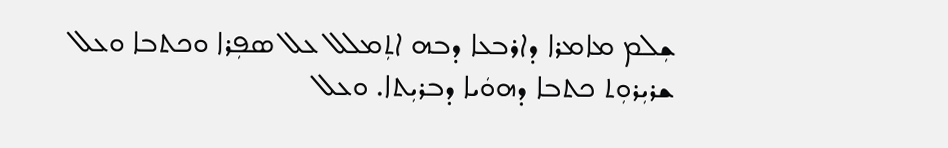ܫܼܠܡ ܡܐܡܪܐ ܕܐܪܒܥܐ ܕܒܗ ܐܬܼܡܠܠ ܥܠ ܣܦܼܪܐ ܘܟܬܒܐ ܘܥܠ ܫܪܝܼܪܘܼܬ ܟܬܒܐ ܕܗܘܿܝܐ ܕܒܪܝܼܬܐ. ܘܥܠ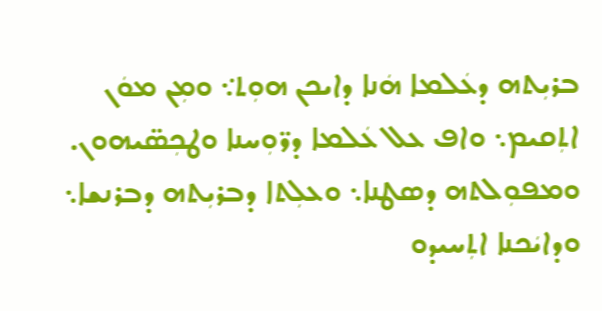ܒܪܝܼܬܗ ܕܥܿܠܡܐ ܗܿܢܐ ܕܐܝܟܢ ܗܘܼܬ݀܆ ܘܡܼܢ ܡܘܿܢ ܐܬܼܩܝܡ܆ ܘܐܦ ܥܠ ܥܿܠܡܐ ܕܪ̈ܘܼܚܢܐ ܘܛܟܼܣ̈ܝܗܘܢ. ܘܡܦܘܼܠܬܗ ܕܣܛܢܐ܆ ܘܥܠܼܬܐ ܕܒܪܝܼܬܗ ܕܒܪܢܫܐ܆ ܘܕܐܝܿܟܢܐ ܐܬܼܚܝܕܘ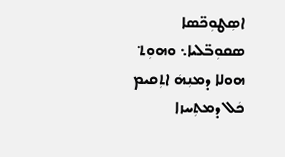ܐܣܼܛܘܼܟ̈ܣܐ ܣܩܘܼܒ̈ܠܝܐ܆ ܘܗܘܼܬ݀ ܗܘܠܐ ܕܡܢܼܗܿ ܐܬܼܩܝܡ ܟܿܠ ܕܡܬܼܚܙܐ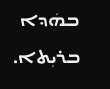ܒܗܿܕܐ ܒܪܝܼܬܐ.